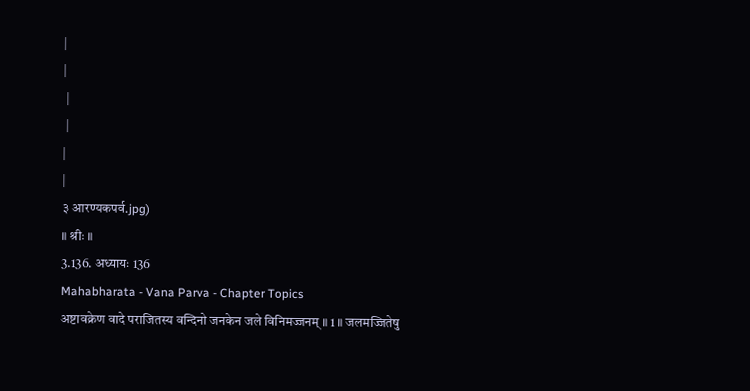|
|
 |
 |
|
|
३ आरण्यकपर्व.jpg)
॥ श्रीः ॥
3.136. अध्यायः 136
Mahabharata - Vana Parva - Chapter Topics
अष्टावक्रेण वादे पराजितस्य वन्दिनो जनकेन जले विनिमज्जनम् ॥ 1 ॥ जलमज्जितेषु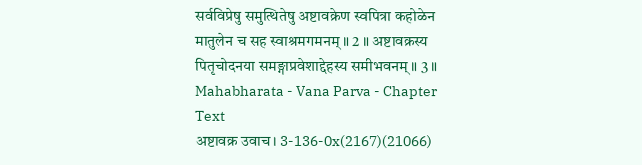सर्वविप्रेषु समुत्थितेषु अष्टावक्रेण स्वपित्रा कहोळेन मातुलेन च सह स्वाश्रमगमनम् ॥ 2 ॥ अष्टावक्रस्य पितृचोदनया समङ्गाप्रवेशाद्देहस्य समीभवनम् ॥ 3 ॥
Mahabharata - Vana Parva - Chapter Text
अष्टावक्र उवाच। 3-136-0x(2167)(21066)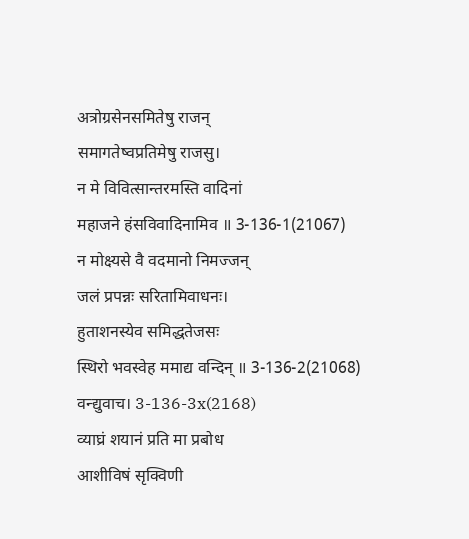अत्रोग्रसेनसमितेषु राजन्
समागतेष्वप्रतिमेषु राजसु।
न मे विवित्सान्तरमस्ति वादिनां
महाजने हंसविवादिनामिव ॥ 3-136-1(21067)
न मोक्ष्यसे वै वदमानो निमज्जन्
जलं प्रपन्नः सरितामिवाधनः।
हुताशनस्येव समिद्धतेजसः
स्थिरो भवस्वेह ममाद्य वन्दिन् ॥ 3-136-2(21068)
वन्द्युवाच। 3-136-3x(2168)
व्याघ्रं शयानं प्रति मा प्रबोध
आशीविषं सृक्विणी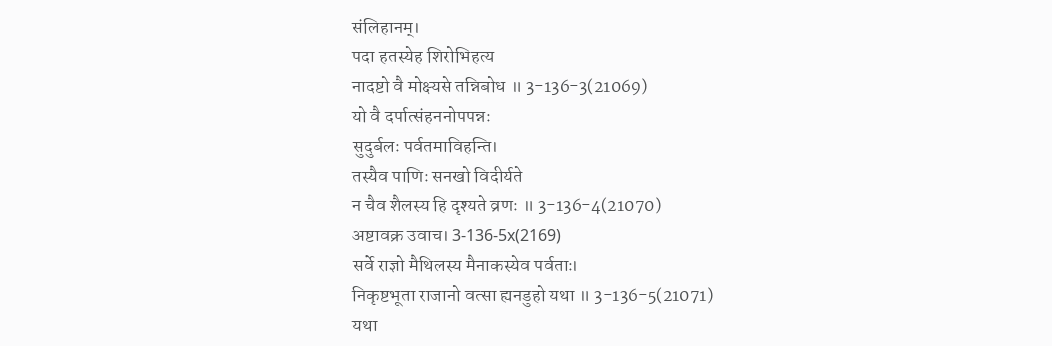संलिहानम्।
पदा हतस्येह शिरोभिहत्य
नादष्टो वै मोक्ष्यसे तन्निबोध ॥ 3-136-3(21069)
यो वै दर्पात्संहननोपपन्नः
सुदुर्बलः पर्वतमाविहन्ति।
तस्यैव पाणिः सनखो विदीर्यते
न चैव शैलस्य हि दृश्यते व्रणः ॥ 3-136-4(21070)
अष्टावक्र उवाच। 3-136-5x(2169)
सर्वे राज्ञो मैथिलस्य मैनाकस्येव पर्वताः।
निकृष्टभूता राजानो वत्सा ह्यनडुहो यथा ॥ 3-136-5(21071)
यथा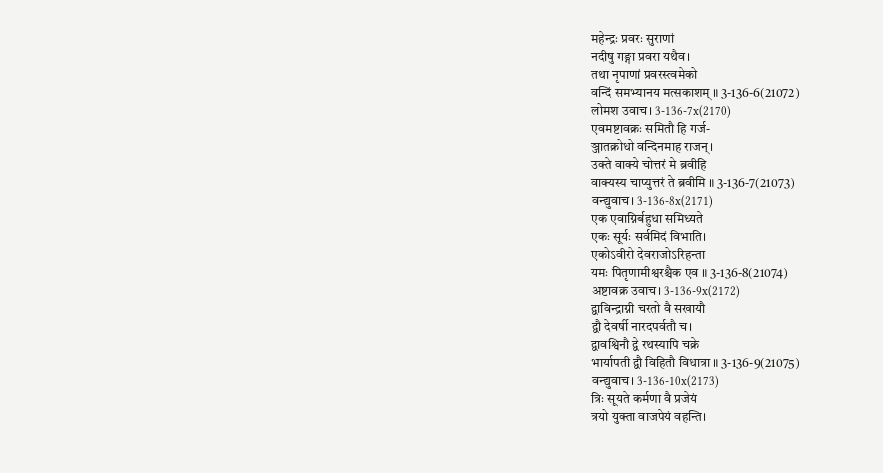महेन्द्रः प्रवरः सुराणां
नदीषु गङ्गा प्रवरा यथैव।
तथा नृपाणां प्रवरस्त्वमेको
वन्दिं समभ्यानय मत्सकाशम् ॥ 3-136-6(21072)
लोमश उवाच। 3-136-7x(2170)
एवमष्टावक्रः समितौ हि गर्ज-
ञ्जातक्रोधो वन्दिनमाह राजन्।
उक्ते वाक्ये चोत्तरं मे ब्रवीहि
वाक्यस्य चाप्युत्तरं ते ब्रवीमि ॥ 3-136-7(21073)
वन्द्युवाच। 3-136-8x(2171)
एक एवाग्निर्बहुधा समिध्यते
एकः सूर्यः सर्वमिदं विभाति।
एकोऽवीरो देवराजोऽरिहन्ता
यमः पितृणामीश्वरश्चैक एव ॥ 3-136-8(21074)
अष्टावक्र उवाच। 3-136-9x(2172)
द्वाविन्द्राग्नी चरतो वै सखायौ
द्वौ देवर्षी नारदपर्वतौ च।
द्वावश्विनौ द्वे रथस्यापि चक्रे
भार्यापती द्वौ विहितौ विधात्रा ॥ 3-136-9(21075)
वन्द्युवाच। 3-136-10x(2173)
त्रिः सूयते कर्मणा वै प्रजेयं
त्रयो युक्ता वाजपेयं वहन्ति।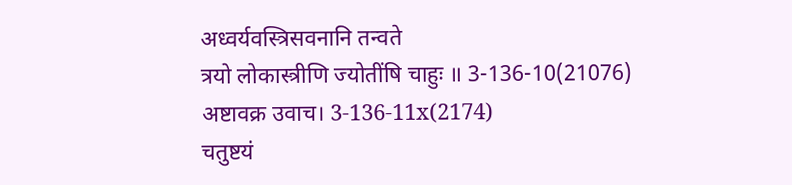अध्वर्यवस्त्रिसवनानि तन्वते
त्रयो लोकास्त्रीणि ज्योतींषि चाहुः ॥ 3-136-10(21076)
अष्टावक्र उवाच। 3-136-11x(2174)
चतुष्टयं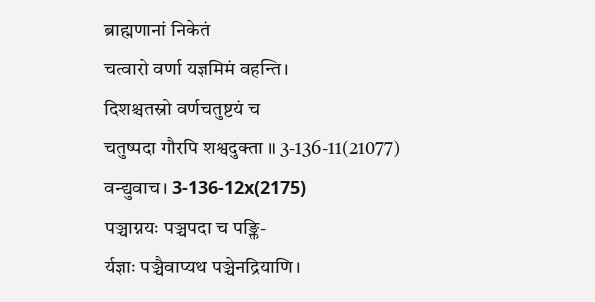ब्राह्मणानां निकेतं
चत्वारो वर्णा यज्ञमिमं वहन्ति।
दिशश्चतस्रो वर्णचतुष्टयं च
चतुष्पदा गौरपि शश्वदुक्ता ॥ 3-136-11(21077)
वन्द्युवाच। 3-136-12x(2175)
पञ्चाग्नयः पञ्चपदा च पङ्क्ति-
र्यज्ञाः पञ्चैवाप्यथ पञ्चेनद्रियाणि।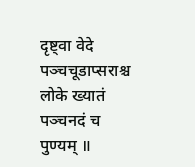दृष्ट्वा वेदे पञ्चचूडाप्सराश्च
लोके ख्यातं पञ्चनदं च पुण्यम् ॥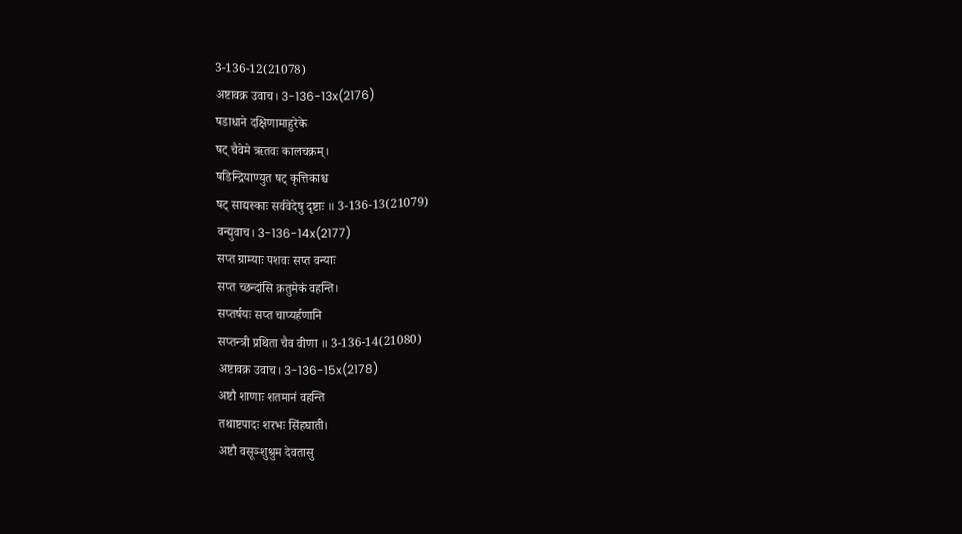3-136-12(21078)
अष्टावक्र उवाच। 3-136-13x(2176)
षडाधाने दक्षिणामाहुरेके
षट् चैवेमे ऋतवः कालचक्रम्।
षडिन्द्रियाण्युत षट् कृत्तिकाश्च
षट् साद्यस्काः सर्ववेदेषु दृष्टाः ॥ 3-136-13(21079)
वन्द्युवाच। 3-136-14x(2177)
सप्त ग्राम्याः पशवः सप्त वन्याः
सप्त च्छन्दांसि क्रतुमेकं वहन्ति।
सप्तर्षयः सप्त चाप्यर्हणानि
सप्तन्त्री प्रथिता चैव वीणा ॥ 3-136-14(21080)
अष्टावक्र उवाच। 3-136-15x(2178)
अष्टौ शाणाः शतमानं वहन्ति
तथाष्टपादः शरभः सिंहघाती।
अष्टौ वसूञ्शुश्रुम देवतासु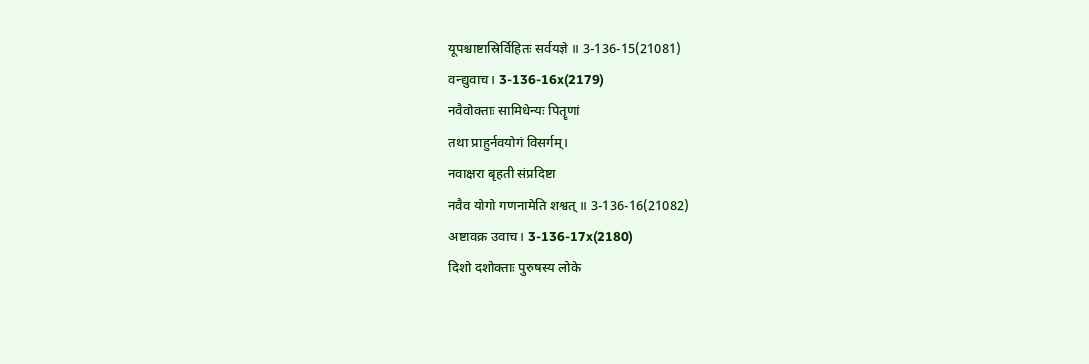यूपश्चाष्टास्रिर्विहितः सर्वयज्ञे ॥ 3-136-15(21081)
वन्द्युवाच। 3-136-16x(2179)
नवैवोक्ताः सामिधेन्यः पितॄणां
तथा प्राहुर्नवयोगं विसर्गम्।
नवाक्षरा बृहती संप्रदिष्टा
नवैव योगो गणनामेति शश्वत् ॥ 3-136-16(21082)
अष्टावक्र उवाच। 3-136-17x(2180)
दिशो दशोक्ताः पुरुषस्य लोके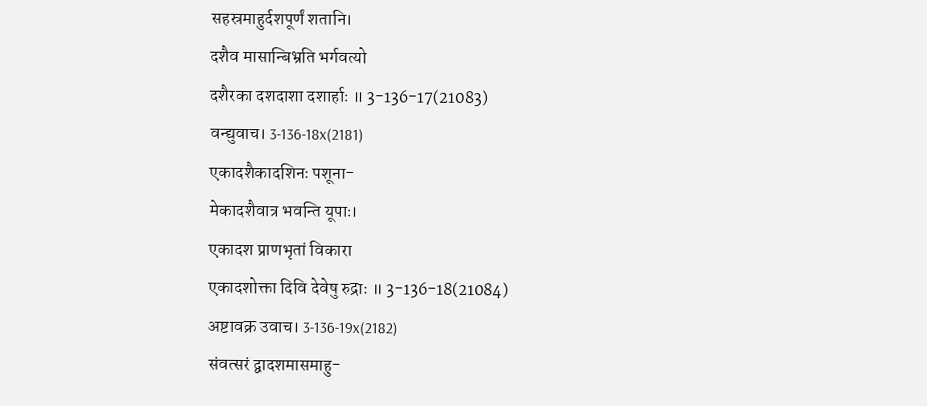सहस्रमाहुर्दशपूर्णं शतानि।
दशैव मासान्बिभ्रति भर्गवत्यो
दशैरका दशदाशा दशार्हाः ॥ 3-136-17(21083)
वन्द्युवाच। 3-136-18x(2181)
एकादशैकादशिनः पशूना-
मेकादशैवात्र भवन्ति यूपाः।
एकादश प्राणभृतां विकारा
एकादशोक्ता दिवि देवेषु रुद्राः ॥ 3-136-18(21084)
अष्टावक्र उवाच। 3-136-19x(2182)
संवत्सरं द्वादशमासमाहु-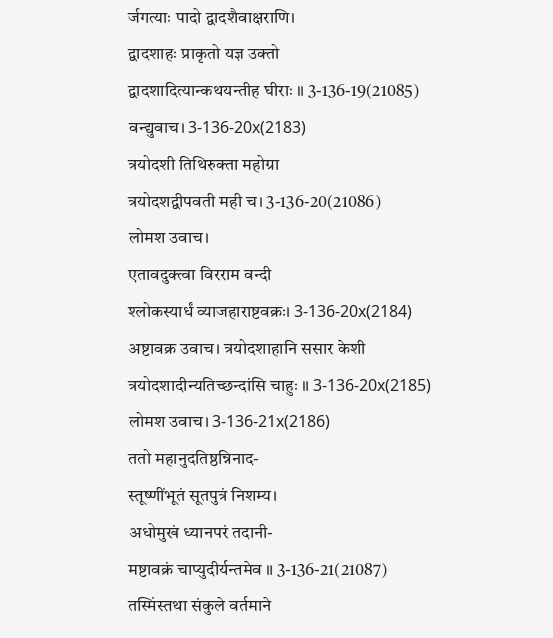र्जगत्याः पादो द्वादशैवाक्षराणि।
द्वादशाहः प्राकृतो यज्ञ उक्तो
द्वादशादित्यान्कथयन्तीह घीराः ॥ 3-136-19(21085)
वन्द्युवाच। 3-136-20x(2183)
त्रयोदशी तिथिरुक्ता महोग्रा
त्रयोदशद्वीपवती मही च। 3-136-20(21086)
लोमश उवाच।
एतावदुक्त्वा विरराम वन्दी
श्लोकस्यार्धं व्याजहाराष्टवक्रः। 3-136-20x(2184)
अष्टावक्र उवाच। त्रयोदशाहानि ससार केशी
त्रयोदशादीन्यतिच्छन्दांसि चाहुः ॥ 3-136-20x(2185)
लोमश उवाच। 3-136-21x(2186)
ततो महानुदतिष्ठन्निनाद-
स्तूष्णींभूतं सूतपुत्रं निशम्य।
अधोमुखं ध्यानपरं तदानी-
मष्टावक्रं चाप्युदीर्यन्तमेव ॥ 3-136-21(21087)
तस्मिंस्तथा संकुले वर्तमाने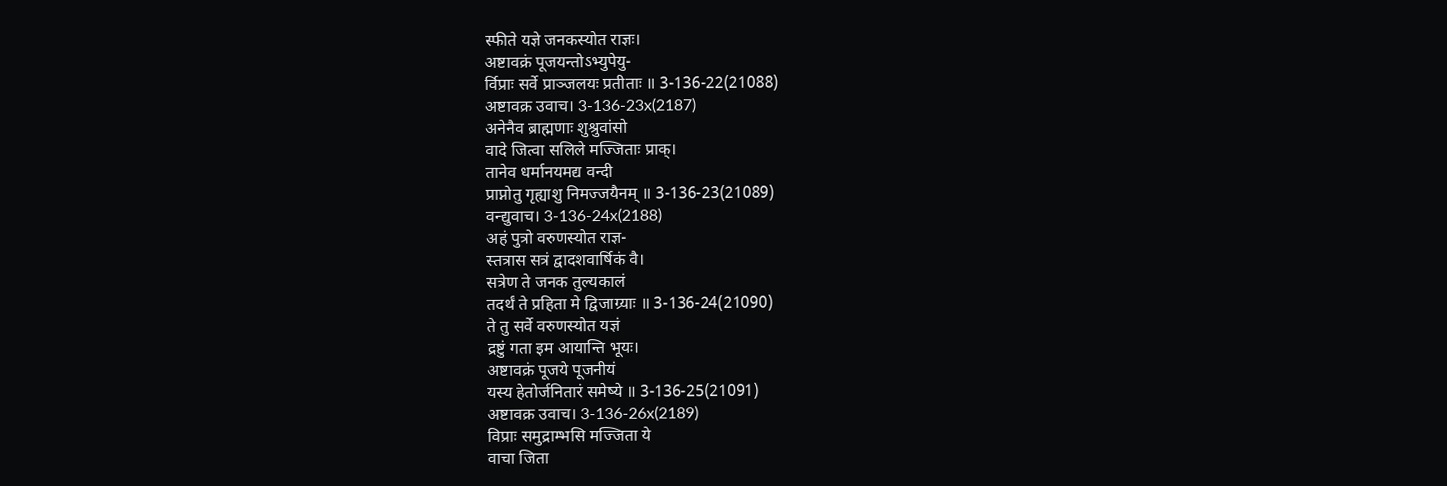स्फीते यज्ञे जनकस्योत राज्ञः।
अष्टावक्रं पूजयन्तोऽभ्युपेयु-
र्विप्राः सर्वे प्राञ्जलयः प्रतीताः ॥ 3-136-22(21088)
अष्टावक्र उवाच। 3-136-23x(2187)
अनेनैव ब्राह्मणाः शुश्रुवांसो
वादे जित्वा सलिले मज्जिताः प्राक्।
तानेव धर्मानयमद्य वन्दी
प्राप्नोतु गृह्याशु निमज्जयैनम् ॥ 3-136-23(21089)
वन्द्युवाच। 3-136-24x(2188)
अहं पुत्रो वरुणस्योत राज्ञ-
स्तत्रास सत्रं द्वादशवार्षिकं वै।
सत्रेण ते जनक तुल्यकालं
तदर्थं ते प्रहिता मे द्विजाग्र्याः ॥ 3-136-24(21090)
ते तु सर्वे वरुणस्योत यज्ञं
द्रष्टुं गता इम आयान्ति भूयः।
अष्टावक्रं पूजये पूजनीयं
यस्य हेतोर्जनितारं समेष्ये ॥ 3-136-25(21091)
अष्टावक्र उवाच। 3-136-26x(2189)
विप्राः समुद्राम्भसि मज्जिता ये
वाचा जिता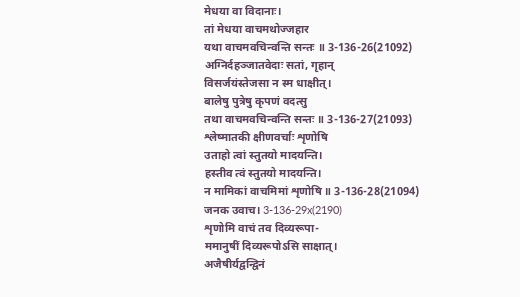मेधया वा विदानाः।
तां मेधया वाचमथोज्जहार
यथा वाचमवचिन्वन्ति सन्तः ॥ 3-136-26(21092)
अग्निर्दहञ्जातवेदाः सतां, गृहान्
विसर्जयंस्तेजसा न स्म धाक्षीत्।
बालेषु पुत्रेषु कृपणं वदत्सु
तथा वाचमवचिन्वन्ति सन्तः ॥ 3-136-27(21093)
श्लेष्मातकी क्षीणवर्चाः शृणोषि
उताहो त्वां स्तुतयो मादयन्ति।
हस्तीव त्वं स्तुतयो मादयन्ति।
न मामिकां वाचमिमां शृणोषि ॥ 3-136-28(21094)
जनक उवाच। 3-136-29x(2190)
शृणोमि वाचं तव दिव्यरूपा-
ममानुषीं दिव्यरूपोऽसि साक्षात्।
अजैषीर्यद्वन्द्विनं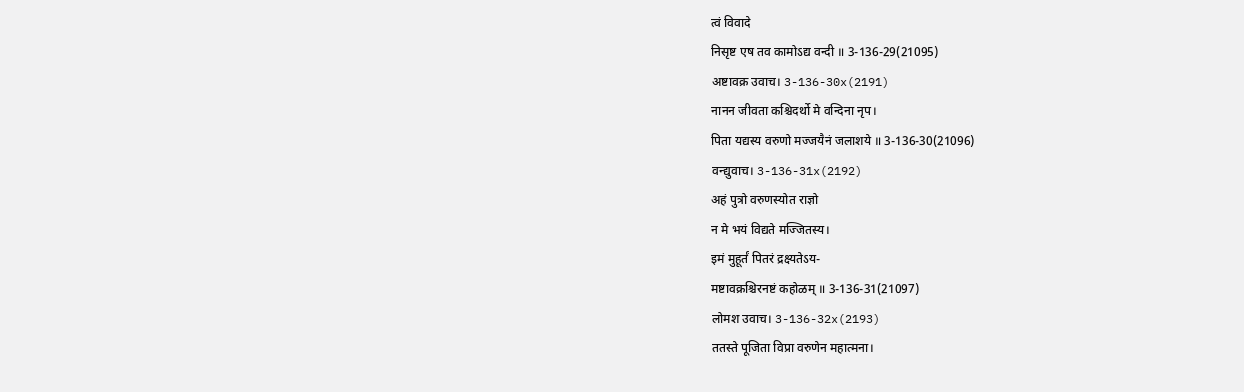त्वं विवादे
निसृष्ट एष तव कामोऽद्य वन्दी ॥ 3-136-29(21095)
अष्टावक्र उवाच। 3-136-30x(2191)
नानन जीवता कश्चिदर्थो मे वन्दिना नृप।
पिता यद्यस्य वरुणो मज्जयैनं जलाशये ॥ 3-136-30(21096)
वन्द्युवाच। 3-136-31x(2192)
अहं पुत्रो वरुणस्योत राज्ञो
न मे भयं विद्यते मज्जितस्य।
इमं मुहूर्तं पितरं द्रक्ष्यतेऽय-
मष्टावक्रश्चिरनष्टं कहोळम् ॥ 3-136-31(21097)
लोमश उवाच। 3-136-32x(2193)
ततस्ते पूजिता विप्रा वरुणेन महात्मना।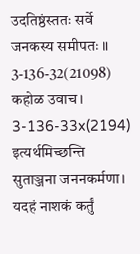उदतिष्ठंस्ततः सर्वे जनकस्य समीपतः ॥ 3-136-32(21098)
कहोळ उवाच। 3-136-33x(2194)
इत्यर्थमिच्छन्ति सुताञ्जना जननकर्मणा।
यदहं नाशकं कर्तुं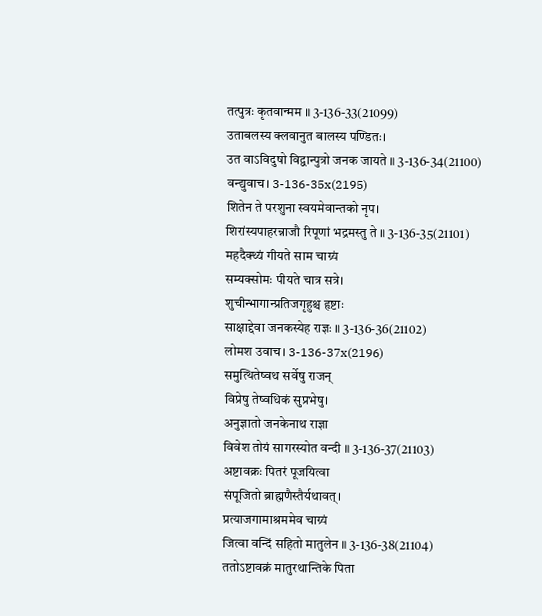तत्पुत्रः कृतवान्मम ॥ 3-136-33(21099)
उताबलस्य क्लवानुत बालस्य पण्डितः।
उत वाऽविदुषो विद्वान्पुत्रो जनक जायते ॥ 3-136-34(21100)
वन्द्युवाच। 3-136-35x(2195)
शितेन ते परशुना स्वयमेवान्तको नृप।
शिरांस्यपाहरन्नाजौ रिपूणां भद्रमस्तु ते ॥ 3-136-35(21101)
महदैक्थ्यं गीयते साम चाग्र्यं
सम्यक्सोमः पीयते चात्र सत्रे।
शुचीन्भागान्प्रतिजगृहुश्च हृष्टाः
साक्षाद्देवा जनकस्येह राज्ञः ॥ 3-136-36(21102)
लोमश उवाच। 3-136-37x(2196)
समुत्थितेष्वथ सर्वेषु राजन्
विप्रेषु तेष्वधिकं सुप्रभेषु।
अनुज्ञातो जनकेनाथ राज्ञा
विवेश तोयं सागरस्योत वन्दी ॥ 3-136-37(21103)
अष्टावक्रः पितरं पूजयित्वा
संपूजितो ब्राह्मणैस्तैर्यथावत्।
प्रत्याजगामाश्रममेव चाग्र्यं
जित्वा वन्दिं सहितो मातुलेन ॥ 3-136-38(21104)
ततोऽष्टावक्रं मातुरथान्तिके पिता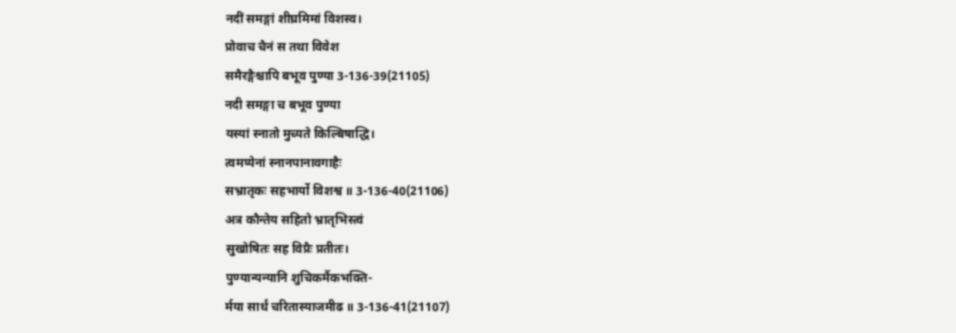नदीं समङ्गां शीघ्रमिमां विशस्व।
प्रोवाच चैनं स तथा विवेश
समैरङ्गैश्चापि बभूव पुण्या 3-136-39(21105)
नदी समङ्गा च बभूव पुण्या
यस्यां स्नातो मुच्यते किल्बिषाद्धि।
त्वमप्येनां स्नानपानावगाहैः
सभ्रातृकः सहभार्यो विशश्व ॥ 3-136-40(21106)
अत्र कौन्तेय सहितो भ्रातृभिस्त्वं
सुखोषितः सह विप्रैः प्रतीतः।
पुण्यान्यन्यानि शुचिकर्मैकभक्ति-
र्मया सार्धं चरितास्याजमीढ ॥ 3-136-41(21107)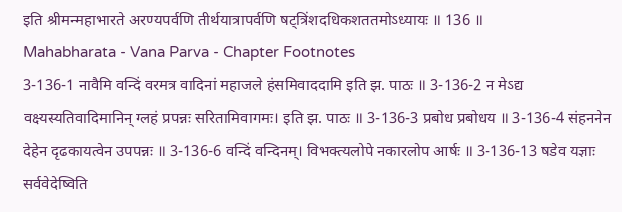इति श्रीमन्महाभारते अरण्यपर्वणि तीर्थयात्रापर्वणि षट्त्रिंशदधिकशततमोऽध्यायः ॥ 136 ॥
Mahabharata - Vana Parva - Chapter Footnotes
3-136-1 नावैमि वन्दिं वरमत्र वादिनां महाजले हंसमिवाददामि इति झ. पाठः ॥ 3-136-2 न मेऽद्य वक्ष्यस्यतिवादिमानिन् ग्लहं प्रपन्नः सरितामिवागमः। इति झ. पाठः ॥ 3-136-3 प्रबोध प्रबोधय ॥ 3-136-4 संहननेन देहेन दृढकायत्वेन उपपन्नः ॥ 3-136-6 वन्दिं वन्दिनम्। विभक्त्यलोपे नकारलोप आर्षः ॥ 3-136-13 षडेव यज्ञाः सर्ववेदेष्विति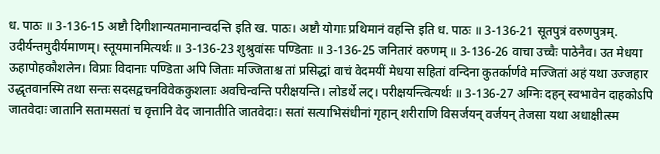ध. पाठः ॥ 3-136-15 अष्टौ दिगीशान्यतमानान्वदन्ति इति ख. पाठः। अष्टौ योगाः प्रथिमानं वहन्ति इति ध. पाठः ॥ 3-136-21 सूतपुत्रं वरुणपुत्रम्. उदीर्यन्तमुदीर्यमाणम्। स्तूयमानमित्यर्थः ॥ 3-136-23 शुश्रुवांसः पण्डिताः ॥ 3-136-25 जनितारं वरुणम् ॥ 3-136-26 वाचा उच्चैः पाठेनैव। उत मेधया ऊहापोहकौशलेन। विप्राः विदानाः पण्डिता अपि जिताः मज्जिताश्च तां प्रसिद्धां वाचं वेदमयीं मेधया सहितां वन्दिना कुतर्कार्णवे मज्जितां अहं यथा उज्जहार उद्धृतवानस्मि तथा सन्तः सदसद्वचनविवेककुशलाः अवचिन्वन्ति परीक्षयन्ति। लोडर्थे लट्। परीक्षयन्त्वित्यर्थः ॥ 3-136-27 अग्निः दहन् स्वभावेन दाहकोऽपि जातवेदाः जातानि सतामसतां च वृत्तानि वेद जानातीति जातवेदाः। सतां सत्याभिसंधीनां गृहान् शरीराणि विसर्जयन् वर्जयन् तेजसा यथा अधाक्षीत्स्म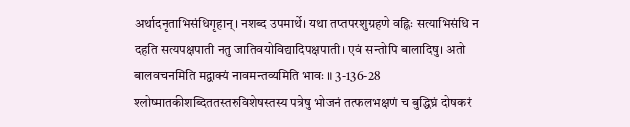अर्थादनृताभिसंधिगृहान्। नशब्द उपमार्थे। यथा तप्तपरशुग्रहणे वह्निः सत्याभिसंधि न दहति सत्यपक्षपाती नतु जातिवयोविद्यादिपक्षपाती। एवं सन्तोपि बालादिषु। अतो बालवचनमिति मद्वाक्यं नावमन्तव्यमिति भावः ॥ 3-136-28 श्लोष्मातकीशब्दिततस्तरुविशेषस्तस्य पत्रेषु भोजनं तत्फलभक्षणं च बुद्धिघ्रं दोषकरं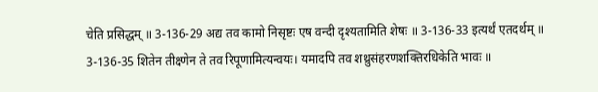चेति प्रसिद्धम् ॥ 3-136-29 अद्य तव कामो निसृष्टः एष वन्दी दृश्यतामिति शेषः ॥ 3-136-33 इत्यर्थं एतदर्थम् ॥ 3-136-35 शितेन तीक्ष्णेन ते तव रिपूणामित्यन्वयः। यमादपि तव शथ्रुसंहरणशक्तिरधिकेति भावः ॥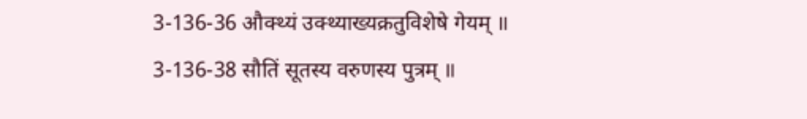3-136-36 औक्थ्यं उक्थ्याख्यक्रतुविशेषे गेयम् ॥ 3-136-38 सौतिं सूतस्य वरुणस्य पुत्रम् ॥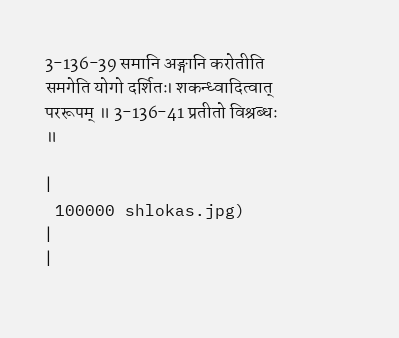3-136-39 समानि अङ्गानि करोतीति समगेति योगो दर्शितः। शकन्ध्वादित्वात् पररूपम् ॥ 3-136-41 प्रतीतो विश्रब्धः ॥

|
 100000 shlokas.jpg)
|
|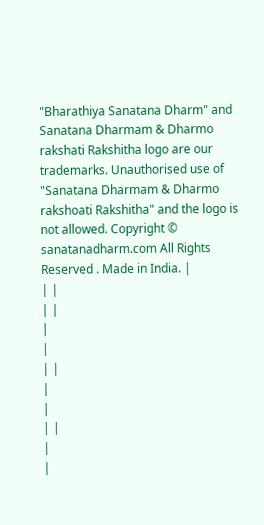"Bharathiya Sanatana Dharm" and Sanatana Dharmam & Dharmo rakshati Rakshitha logo are our trademarks. Unauthorised use of "Sanatana Dharmam & Dharmo rakshoati Rakshitha" and the logo is not allowed. Copyright © sanatanadharm.com All Rights Reserved . Made in India. |
| |
| |
|
|
| |
|
|
| |
|
|